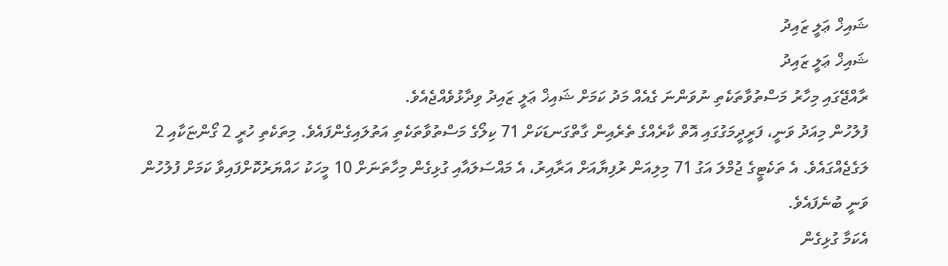ޝައިޚް ޢަލީ ޒައިދު
ޝައިޚް ޢަލީ ޒައިދު
ރާއްޖޭގައި މިހާރު މަސްތުވާތަކެތި ނުވަންނަ ގެއެއް މަދު ކަމަށް ޝައިޚް ޢަލީ ޒައިދު ވިދާޅުވެއްޖެއެވެ.
ފުލުހުން މިއަދު ވަނީ، ފަރީދީމަގުގައި އޮތް ކާރެއްގެ ތެރެއިން ގާތްގަނޑަކަށް 71 ކިލޯގެ މަސްތުވާތަކެތި އަތުލައިގެންފައެވެ. މިތަކެތި ހުރީ 2 ގޯންޏަކާއި 2 ލަގެޖެއްގައެވެ. އެ ތަކެޓީގެ ޖުމްލަ އަގު 71 މިލިއަން ރުފިޔާއަށް އަރާއިރު، އެ މައްސަލައާއި ގުޅިގެން މިހާތަނަށް 10 މީހަކު ހައްޔަރުކޮށްފައިވާ ކަމަށް ފުލުހުން ވަނީ ބުނެފައެވެ.
އެކަމާ ގުޅިގެން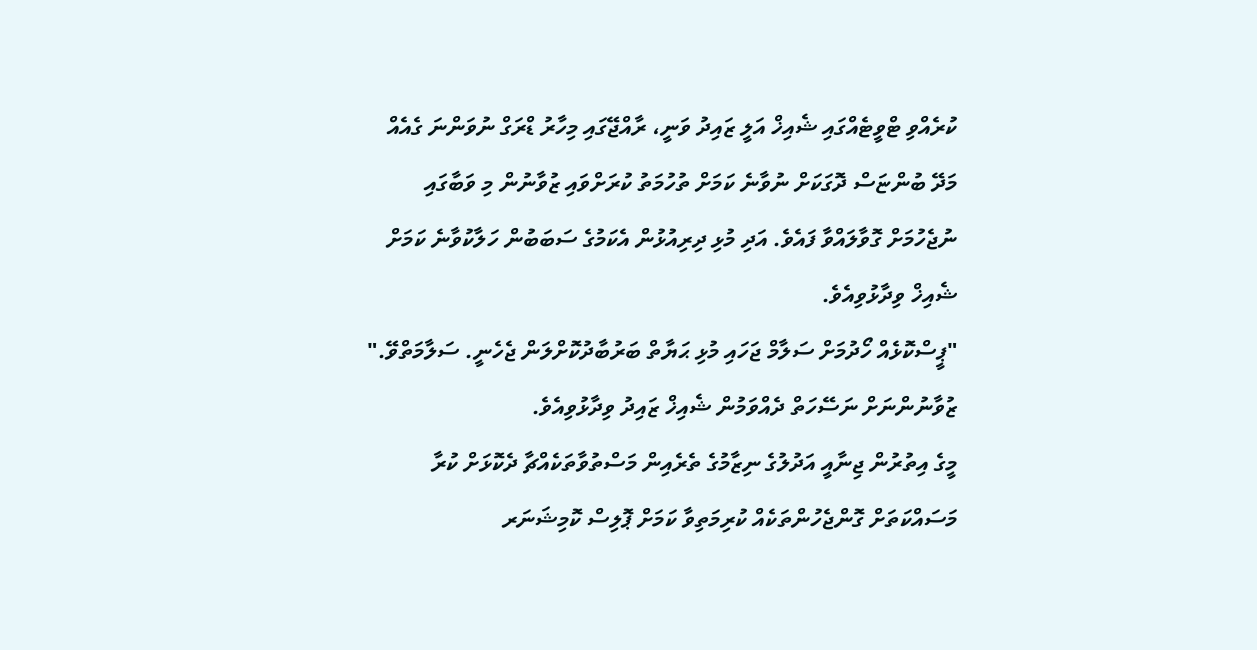ކުރެއްވި ޓްވީޓެއްގައި ޝެއިޚް އަލީ ޒައިދު ވަނީ، ރާއްޖޭގައި މިހާރު ޑްރަގް ނުވަންނަ ގެއެއް މަދޭ ބުންޏަސް ދޮގަކަށް ނުވާނެ ކަމަށް ތުހުމަތު ކުރަށްވައި ޒުވާނުން މި ވަބާގައި ނުޖެހުމަށް ގޮވާލައްވާ ފައެވެ. އަދި މުޅި ދިރިއުޅުން އެކަމުގެ ސަބަބުން ހަލާކުވާނެ ކަމަށް ޝެއިޚް ވިދާޅުވިއެވެ.
"ޕީސްކޮޅެއް ހޯދުމަށް ސަލާމް ޖަހައި މުޅި ޙަޔާތް ބަރުބާދުކޮށްލަން ޖެހެނީ. ސަލާމަތްވޭ." ޒުވާނުންނަށް ނަސޭހަތް ދެއްވަމުން ޝެއިޚް ޒައިދު ވިދާޅުވިއެވެ.
މީގެ އިތުރުން ޖިނާއީ އަދުލުގެ ނިޒާމުގެ ތެރެއިން މަސްތުވާތަކެއްޗާ ދެކޮޅަށް ކުރާ މަސައްކަތަށް ގޮންޖެހުންތަކެއް ކުރިމަތިވާ ކަމަށް ޕޮލިސް ކޮމިޝަނަރ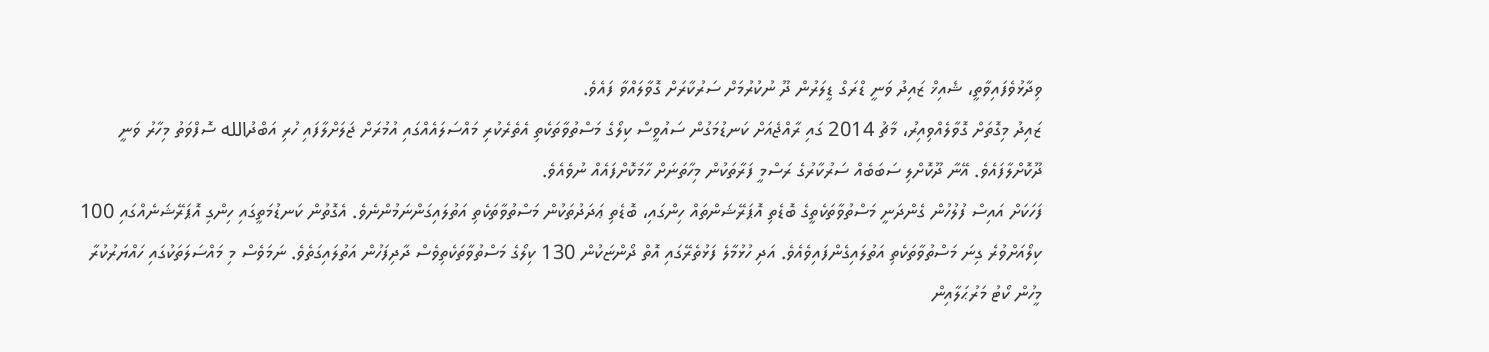ވިދާޅުވެފައިވާތީ، ޝެއިޚް ޒައިދު ވަނީ ޑްރަގް ޑީލަރުން ދޫ ނުކުރުމަށް ސަރުކާރަށް ގޮވާލައްވާ ފައެވެ.
ޒައިދު މިގޮތަށް ގޮވާލެއްވިއިރު، މާޗު 2014 ގައި ރާއްޖެއަށް ކަނޑުމަގުން ސައުވީސް ކިލޯގެ މަސްތުވާތަކެތި އެތެރެކުރި މައްސަލައެއްގައި އުމުރަށް ޖަލަށްލާފައި ހުރި އަބްދުالله ސޮފްވަތު މިހާރު ވަނީ ދޫކޮށްލާފައެވެ. އޭނާ ދޫކޮށްލި ސަބަބެއް ސަރުކާރުގެ ރަސްމީ ފަރާތަކުން މިހާތަނަށް ހާމަކޮށްފައެއް ނުވެއެވެ.
ފަހަކަށް އައިސް ފުލުހުން ގެންދަނީ މަސްތުވާތަކެތީގެ ބޮޑެތި އޮޕަރޭޝަންތައް ހިންގައި، ބޮޑެތި ޢަދަދުތަކުން މަސްތުވާތަކެތި އަތުލައިގަންނަމުންނެވެ. އެގޮތުން ކަނޑުމަތީގައި ހިންގި އޮޕަރޭޝަނެއްގައި 100 ކިލޯއަށްވުރެ ގިނަ މަސްތުވާތަކެތި އަތުލައިގެންފައިވެއެވެ. އަދި ހުޅުމާލެ ފަޅުތެރޭގައި އޮތް ދޯންޏަކުން 130 ކިލޯގެ މަސްތުވާތަކެތިވެސް ދާދިފަހުން އަތުލައިގަތެވެ. ނަމަވެސް މި މައްސަލަތަކުގައި ހައްޔަރުކުރާ މީހުން ކޯޓު މަރުޙަލާއިން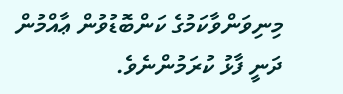މިނިވަންވާކަމުގެ ކަންބޮޑުވުން ޢާއްމުން ދަނީ ފާޅު ކުރަމުންނެވެ.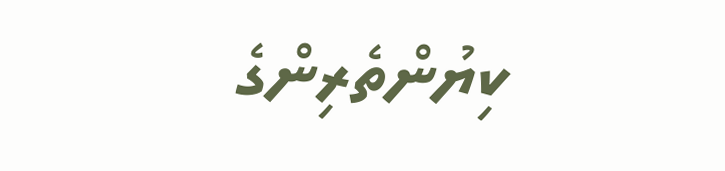ކިޔުންތެރިންގެ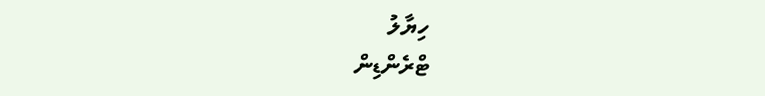ހިޔާލު
ޓްރެންޑިން